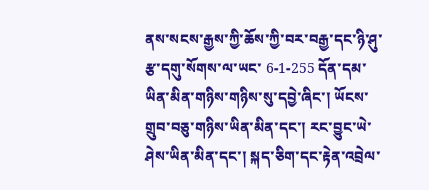ནས་སངས་རྒྱས་ཀྱི་ཆོས་ཀྱི་བར་བརྒྱ་དང་ཉི་ཤུ་རྩ་དགུ་སོགས་ལ་ཡང་ 6-1-255 དོན་དམ་ཡིན་མིན་གཉིས་གཉིས་སུ་དབྱེ་ཞིང་། ཡོངས་གྲུབ་བཅུ་གཉིས་ཡིན་མིན་དང་། རང་བྱུང་ཡེ་ཤེས་ཡིན་མིན་དང་། སྐད་ཅིག་དང་རྟེན་འབྲེལ་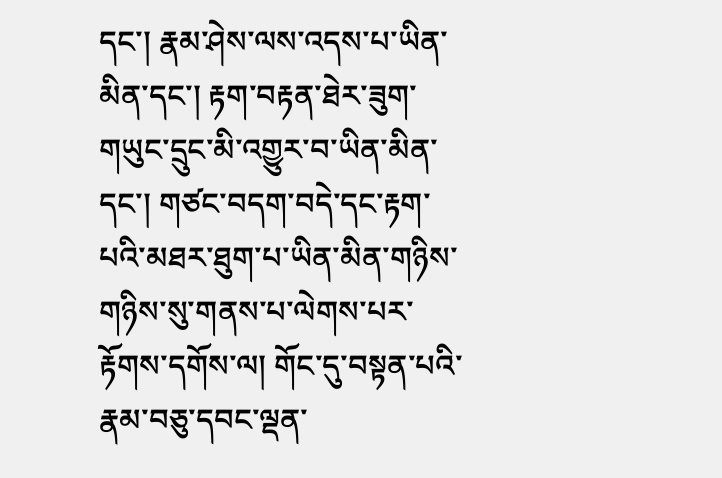དང་། རྣམ་ཤེས་ལས་འདས་པ་ཡིན་མིན་དང་། རྟག་བརྟན་ཐེར་ཟུག་གཡུང་དྲུང་མི་འགྱུར་བ་ཡིན་མིན་དང་། གཙང་བདག་བདེ་དང་རྟག་པའི་མཐར་ཐུག་པ་ཡིན་མིན་གཉིས་གཉིས་སུ་གནས་པ་ལེགས་པར་རྟོགས་དགོས་ལ། གོང་དུ་བསྟན་པའི་རྣམ་བཅུ་དབང་ལྡན་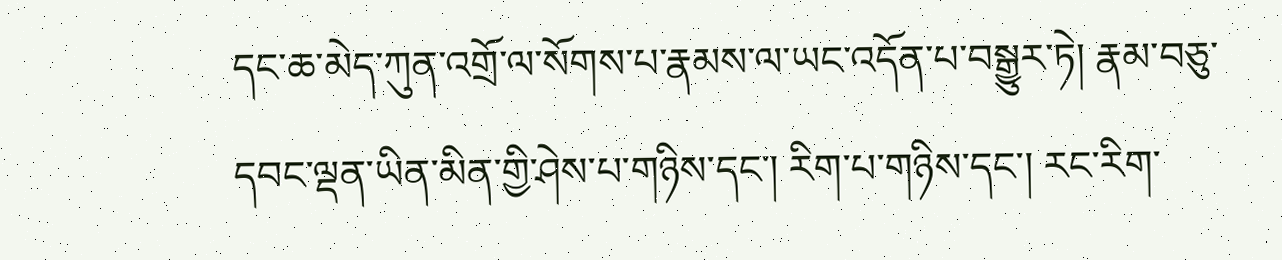དང་ཆ་མེད་ཀུན་འགྲོ་ལ་སོགས་པ་རྣམས་ལ་ཡང་འདོན་པ་བསྒྱུར་ཏེ། རྣམ་བཅུ་དབང་ལྡན་ཡིན་མིན་གྱི་ཤེས་པ་གཉིས་དང་། རིག་པ་གཉིས་དང་། རང་རིག་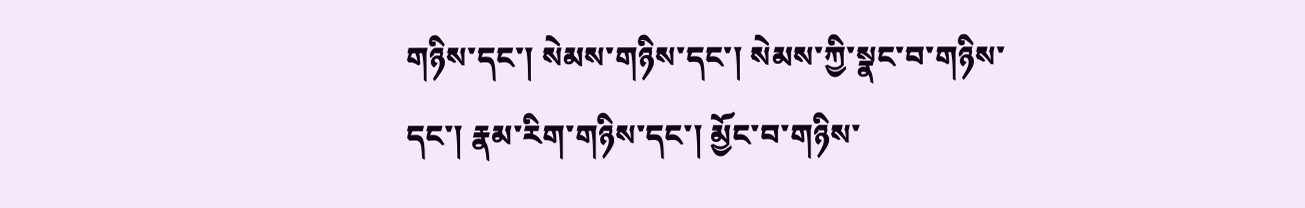གཉིས་དང་། སེམས་གཉིས་དང་། སེམས་ཀྱི་སྣང་བ་གཉིས་དང་། རྣམ་རིག་གཉིས་དང་། མྱོང་བ་གཉིས་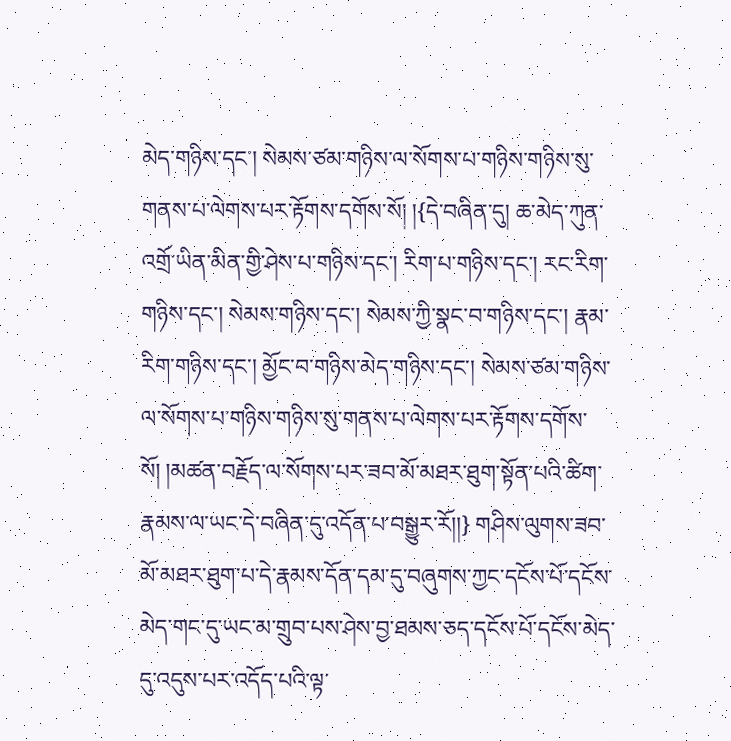མེད་གཉིས་དང་། སེམས་ཙམ་གཉིས་ལ་སོགས་པ་གཉིས་གཉིས་སུ་གནས་པ་ལེགས་པར་རྟོགས་དགོས་སོ། །{དེ་བཞིན་དུ། ཆ་མེད་ཀུན་འགྲོ་ཡིན་མིན་གྱི་ཤེས་པ་གཉིས་དང་། རིག་པ་གཉིས་དང་། རང་རིག་གཉིས་དང་། སེམས་གཉིས་དང་། སེམས་ཀྱི་སྣང་བ་གཉིས་དང་། རྣམ་རིག་གཉིས་དང་། མྱོང་བ་གཉིས་མེད་གཉིས་དང་། སེམས་ཙམ་གཉིས་ལ་སོགས་པ་གཉིས་གཉིས་སུ་གནས་པ་ལེགས་པར་རྟོགས་དགོས་སོ། །མཚན་བརྗོད་ལ་སོགས་པར་ཟབ་མོ་མཐར་ཐུག་སྟོན་པའི་ཚིག་རྣམས་ལ་ཡང་དེ་བཞིན་དུ་འདོན་པ་བསྒྱུར་རོ།།} གཤིས་ལུགས་ཟབ་མོ་མཐར་ཐུག་པ་དེ་རྣམས་དོན་དམ་དུ་བཞུགས་ཀྱང་དངོས་པོ་དངོས་མེད་གང་དུ་ཡང་མ་གྲུབ་པས་ཤེས་བྱ་ཐམས་ཅད་དངོས་པོ་དངོས་མེད་དུ་འདུས་པར་འདོད་པའི་ལྟ་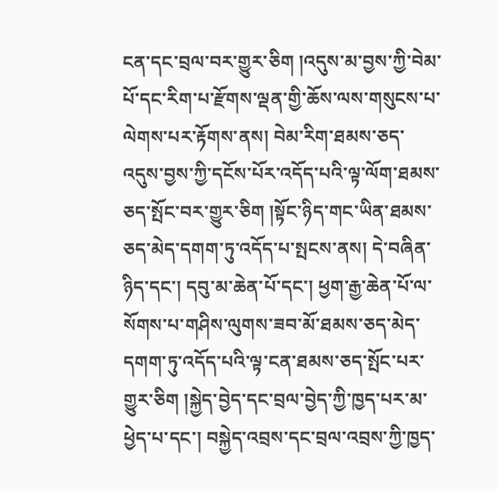ངན་དང་བྲལ་བར་གྱུར་ཅིག །འདུས་མ་བྱས་ཀྱི་བེམ་པོ་དང་རིག་པ་རྫོགས་ལྡན་གྱི་ཆོས་ལས་གསུངས་པ་ལེགས་པར་རྟོགས་ནས། བེམ་རིག་ཐམས་ཅད་འདུས་བྱས་ཀྱི་དངོས་པོར་འདོད་པའི་ལྟ་ལོག་ཐམས་ཅད་སྤོང་བར་གྱུར་ཅིག །སྟོང་ཉིད་གང་ཡིན་ཐམས་ཅད་མེད་དགག་ཏུ་འདོད་པ་སྤངས་ནས། དེ་བཞིན་ཉིད་དང་། དབུ་མ་ཆེན་པོ་དང་། ཕྱག་རྒྱ་ཆེན་པོ་ལ་སོགས་པ་གཤིས་ལུགས་ཟབ་མོ་ཐམས་ཅད་མེད་དགག་ཏུ་འདོད་པའི་ལྟ་ངན་ཐམས་ཅད་སྤོང་པར་གྱུར་ཅིག །སྐྱེད་བྱེད་དང་བྲལ་བྱེད་ཀྱི་ཁྱད་པར་མ་ཕྱེད་པ་དང་། བསྐྱེད་འབྲས་དང་བྲལ་འབྲས་ཀྱི་ཁྱད་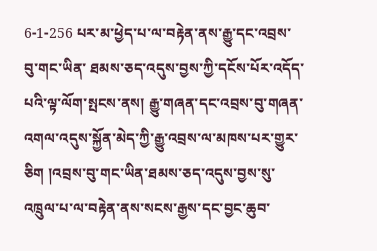6-1-256 པར་མ་ཕྱེད་པ་ལ་བརྟེན་ནས་རྒྱུ་དང་འབྲས་བུ་གང་ཡིན་ ཐམས་ཅད་འདུས་བྱས་ཀྱི་དངོས་པོར་འདོད་པའི་ལྟ་ལོག་སྤངས་ནས། རྒྱུ་གཞན་དང་འབྲས་བུ་གཞན་འགལ་འདུས་སྐྱོན་མེད་ཀྱི་རྒྱུ་འབྲས་ལ་མཁས་པར་གྱུར་ཅིག །འབྲས་བུ་གང་ཡིན་ཐམས་ཅད་འདུས་བྱས་སུ་འཁྲུལ་པ་ལ་བརྟེན་ནས་སངས་རྒྱས་དང་བྱང་ཆུབ་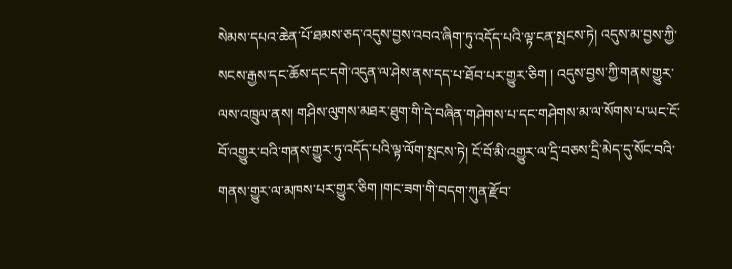སེམས་དཔའ་ཆེན་པོ་ཐམས་ཅད་འདུས་བྱས་འབའ་ཞིག་ཏུ་འདོད་པའི་ལྟ་ངན་སྤངས་ཏེ། འདུས་མ་བྱས་ཀྱི་སངས་རྒྱས་དང་ཆོས་དང་དགེ་འདུན་ལ་ཤེས་ནས་དད་པ་ཐོབ་པར་གྱུར་ཅིག ། འདུས་བྱས་ཀྱི་གནས་གྱུར་ལས་འཁྲུལ་ནས། གཤིས་ལུགས་མཐར་ཐུག་གི་དེ་བཞིན་གཤེགས་པ་དང་གཤེགས་མ་ལ་སོགས་པ་ཡང་ངོ་བོ་འགྱུར་བའི་གནས་གྱུར་ཏུ་འདོད་པའི་ལྟ་ལོག་སྤངས་ཏེ། ངོ་བོ་མི་འགྱུར་ལ་དྲི་བཅས་དྲི་མེད་དུ་སོང་བའི་གནས་གྱུར་ལ་མཁས་པར་གྱུར་ཅིག །གང་ཟག་གི་བདག་ཀུན་རྫོབ་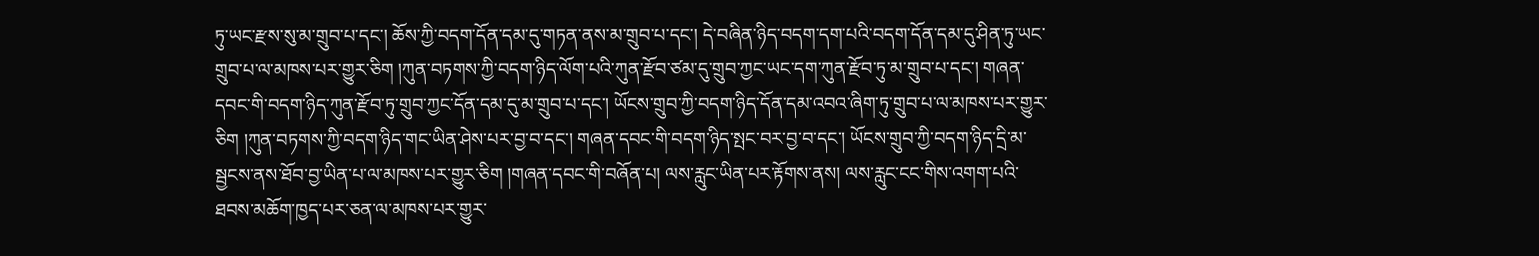ཏུ་ཡང་རྫས་སུ་མ་གྲུབ་པ་དང་། ཆོས་ཀྱི་བདག་དོན་དམ་དུ་གཏན་ནས་མ་གྲུབ་པ་དང་། དེ་བཞིན་ཉིད་བདག་དག་པའི་བདག་དོན་དམ་དུ་ཤིན་ཏུ་ཡང་གྲུབ་པ་ལ་མཁས་པར་གྱུར་ཅིག །ཀུན་བཏགས་ཀྱི་བདག་ཉིད་ལོག་པའི་ཀུན་རྫོབ་ཙམ་དུ་གྲུབ་ཀྱང་ཡང་དག་ཀུན་རྫོབ་ཏུ་མ་གྲུབ་པ་དང་། གཞན་དབང་གི་བདག་ཉིད་ཀུན་རྫོབ་ཏུ་གྲུབ་ཀྱང་དོན་དམ་དུ་མ་གྲུབ་པ་དང་། ཡོངས་གྲུབ་ཀྱི་བདག་ཉིད་དོན་དམ་འབའ་ཞིག་ཏུ་གྲུབ་པ་ལ་མཁས་པར་གྱུར་ཅིག །ཀུན་བཏགས་ཀྱི་བདག་ཉིད་གང་ཡིན་ཤེས་པར་བྱ་བ་དང་། གཞན་དབང་གི་བདག་ཉིད་སྤང་བར་བྱ་བ་དང་། ཡོངས་གྲུབ་ཀྱི་བདག་ཉིད་དྲི་མ་སྦྱངས་ནས་ཐོབ་བྱ་ཡིན་པ་ལ་མཁས་པར་གྱུར་ཅིག །གཞན་དབང་གི་བཞོན་པ། ལས་རླུང་ཡིན་པར་རྟོགས་ནས། ལས་རླུང་ངང་གིས་འགག་པའི་ཐབས་མཆོག་ཁྱད་པར་ཅན་ལ་མཁས་པར་གྱུར་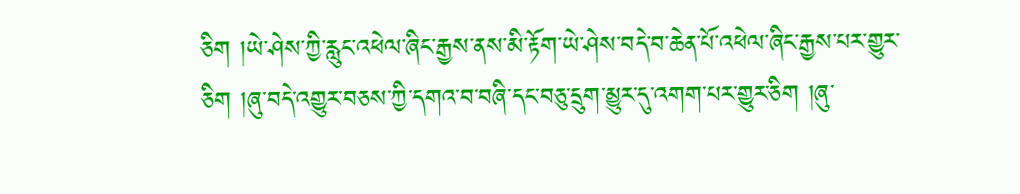ཅིག །ཡེ་ཤེས་ཀྱི་རླུང་འཕེལ་ཞིང་རྒྱས་ནས་མི་རྟོག་ཡེ་ཤེས་བདེ་བ་ཆེན་པོ་འཕེལ་ཞིང་རྒྱས་པར་གྱུར་ཅིག །ཞུ་བདེ་འགྱུར་བཅས་ཀྱི་དགའ་བ་བཞི་དང་བཅུ་དྲུག་མྱུར་དུ་འགག་པར་གྱུར་ཅིག །ཞུ་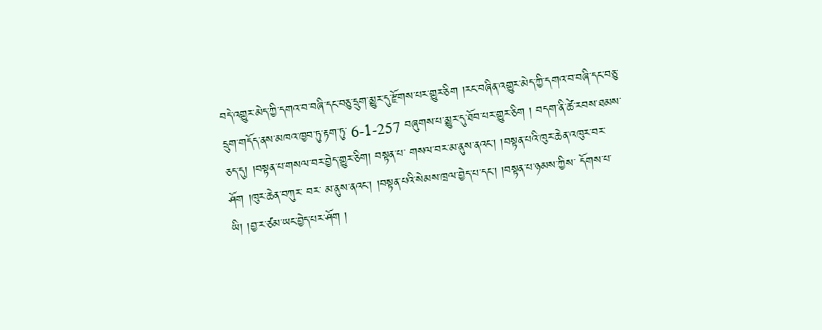བདེ་འགྱུར་མེད་ཀྱི་དགའ་བ་བཞི་དང་བཅུ་དྲུག་མྱུར་དུ་རྫོགས་པར་གྱུར་ཅིག །རང་བཞིན་འགྱུར་མེད་ཀྱི་དགའ་བ་བཞི་དང་བཅུ་དྲུག་གདོད་ནས་མཁའ་ཁྱབ་ཏུ་རྟག་ཏུ་ 6-1-257 བཞུགས་པ་མྱུར་དུ་ཐོབ་པར་གྱུར་ཅིག ། བདག་ནི་ཚེ་རབས་ཐམས་ཅད་དུ། །བསྟན་པ་གསལ་བར་བྱེད་གྱུར་ཅིག། བསྟན་པ་ གསལ་བར་མ་ནུས་ནའང་། །བསྟན་པའི་ཁུར་ཆེན་འཁུར་བར་ཤོག །ཁུར་ཆེན་བཀུར་ བར་ མ་ནུས་ནའང་། །བསྟན་པའི་སེམས་ཁྲལ་བྱེད་པ་དང་། །བསྟན་པ་ཉམས་ཀྱིས་ དོགས་པ་ཡི། །བྱ་ར་ཙམ་ཡང་བྱེད་པར་ཤོག །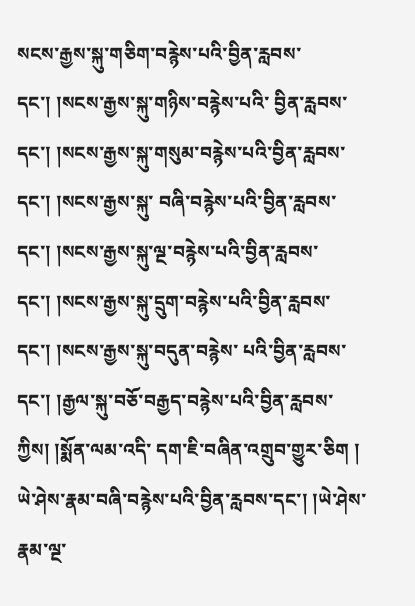སངས་རྒྱས་སྐུ་གཅིག་བརྙེས་པའི་བྱིན་རླབས་དང་། །སངས་རྒྱས་སྐུ་གཉིས་བརྙེས་པའི་ བྱིན་རླབས་དང་། །སངས་རྒྱས་སྐུ་གསུམ་བརྙེས་པའི་བྱིན་རླབས་དང་། །སངས་རྒྱས་སྐུ་ བཞི་བརྙེས་པའི་བྱིན་རླབས་དང་། །སངས་རྒྱས་སྐུ་ལྔ་བརྙེས་པའི་བྱིན་རླབས་ དང་། །སངས་རྒྱས་སྐུ་དྲུག་བརྙེས་པའི་བྱིན་རླབས་དང་། །སངས་རྒྱས་སྐུ་བདུན་བརྙེས་ པའི་བྱིན་རླབས་དང་། །རྒྱལ་སྐུ་བཅོ་བརྒྱད་བརྙེས་པའི་བྱིན་རླབས་ཀྱིས། །སྨོན་ལམ་འདི་ དག་ཇི་བཞིན་འགྲུབ་གྱུར་ཅིག ། ཡེ་ཤེས་རྣམ་བཞི་བརྙེས་པའི་བྱིན་རླབས་དང་། །ཡེ་ཤེས་རྣམ་ལྔ་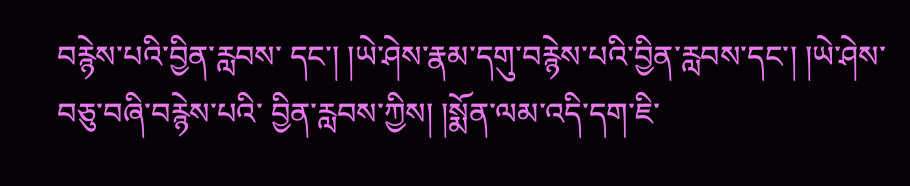བརྙེས་པའི་བྱིན་རླབས་ དང་། །ཡེ་ཤེས་རྣམ་དགུ་བརྙེས་པའི་བྱིན་རླབས་དང་། །ཡེ་ཤེས་བཅུ་བཞི་བརྙེས་པའི་ བྱིན་རླབས་ཀྱིས། །སྨོན་ལམ་འདི་དག་ཇི་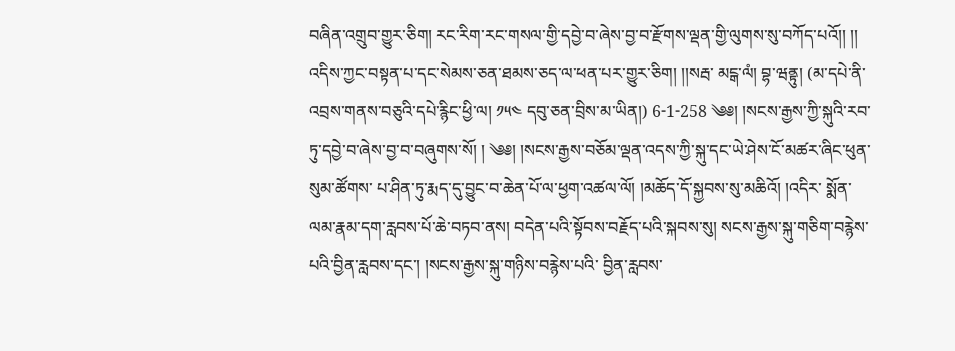བཞིན་འགྲུབ་གྱུར་ཅིག། རང་རིག་རང་གསལ་གྱི་དབྱེ་བ་ཞེས་བྱ་བ་རྫོགས་ལྡན་གྱི་ལུགས་སུ་བཀོད་པའོ།། །། འདིས་ཀྱང་བསྟན་པ་དང་སེམས་ཅན་ཐམས་ཅད་ལ་ཕན་པར་གྱུར་ཅིག། །།སརྦ་ མངྒ་ལཾ། བྷ་ཝནྟུ། (མ་དཔེ་ནི་འབྲས་གནས་བཅུའི་དཔེ་རྙིང་ཕྱི་ལ། ༡༥༤ དབུ་ཅན་བྲིས་མ་ཡིན།) 6-1-258 ༄༅། །སངས་རྒྱས་ཀྱི་སྐུའི་རབ་ཏུ་དབྱེ་བ་ཞེས་བྱ་བ་བཞུགས་སོ། ། ༄༅། །སངས་རྒྱས་བཅོམ་ལྡན་འདས་ཀྱི་སྐུ་དང་ཡེ་ཤེས་ངོ་མཚར་ཞིང་ཕུན་སུམ་ཚོགས་ པ་ཤིན་ཏུ་རྨད་དུ་བྱུང་བ་ཆེན་པོ་ལ་ཕྱག་འཚལ་ལོ། །མཆོད་དོ་སྐྱབས་སུ་མཆིའོ། །འདིར་ སྨོན་ལམ་རྣམ་དག་རླབས་པོ་ཆེ་བཏབ་ནས། བདེན་པའི་སྟོབས་བརྗོད་པའི་སྐབས་སུ། སངས་རྒྱས་སྐུ་གཅིག་བརྙེས་པའི་བྱིན་རླབས་དང་། །སངས་རྒྱས་སྐུ་གཉིས་བརྙེས་པའི་ བྱིན་རླབས་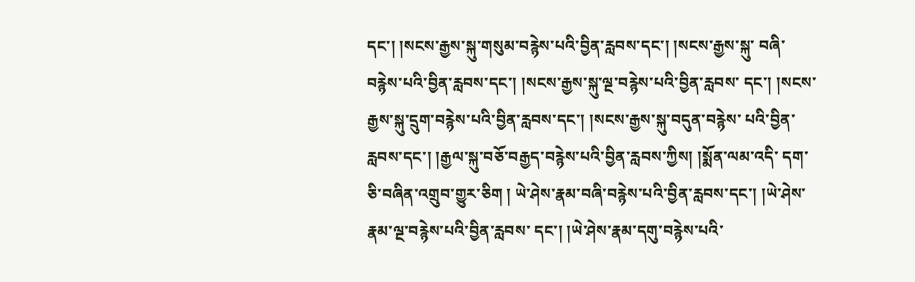དང་། །སངས་རྒྱས་སྐུ་གསུམ་བརྙེས་པའི་བྱིན་རླབས་དང་། །སངས་རྒྱས་སྐུ་ བཞི་བརྙེས་པའི་བྱིན་རླབས་དང་། །སངས་རྒྱས་སྐུ་ལྔ་བརྙེས་པའི་བྱིན་རླབས་ དང་། །སངས་རྒྱས་སྐུ་དྲུག་བརྙེས་པའི་བྱིན་རླབས་དང་། །སངས་རྒྱས་སྐུ་བདུན་བརྙེས་ པའི་བྱིན་རླབས་དང་། །རྒྱལ་སྐུ་བཅོ་བརྒྱད་བརྙེས་པའི་བྱིན་རླབས་ཀྱིས། །སྨོན་ལམ་འདི་ དག་ཅི་བཞིན་འགྲུབ་གྱུར་ཅིག ། ཡེ་ཤེས་རྣམ་བཞི་བརྙེས་པའི་བྱིན་རླབས་དང་། །ཡེ་ཤེས་རྣམ་ལྔ་བརྙེས་པའི་བྱིན་རླབས་ དང་། །ཡེ་ཤེས་རྣམ་དགུ་བརྙེས་པའི་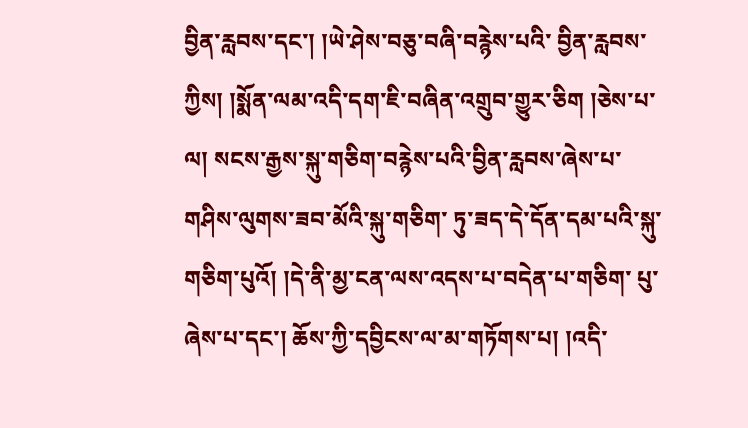བྱིན་རླབས་དང་། །ཡེ་ཤེས་བཅུ་བཞི་བརྙེས་པའི་ བྱིན་རླབས་ཀྱིས། །སྨོན་ལམ་འདི་དག་ཇི་བཞིན་འགྲུབ་གྱུར་ཅིག །ཅེས་པ་ལ། སངས་རྒྱས་སྐུ་གཅིག་བརྙེས་པའི་བྱིན་རླབས་ཞེས་པ་གཤིས་ལུགས་ཟབ་མོའི་སྐུ་གཅིག་ ཏུ་ཟད་དེ་དོན་དམ་པའི་སྐུ་གཅིག་པུའོ། །དེ་ནི་མྱ་ངན་ལས་འདས་པ་བདེན་པ་གཅིག་ པུ་ཞེས་པ་དང་། ཆོས་ཀྱི་དབྱིངས་ལ་མ་གཏོགས་པ། །འདི་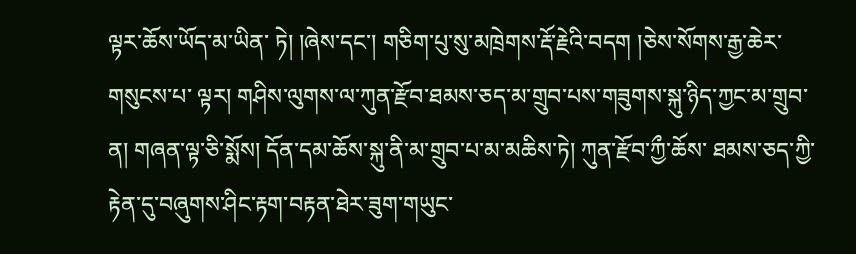ལྟར་ཆོས་ཡོད་མ་ཡིན་ ཏེ། །ཞེས་དང་། གཅིག་པུ་སུ་མཁྲེགས་རྡོ་རྗེའི་བདག །ཅེས་སོགས་རྒྱ་ཆེར་གསུངས་པ་ ལྟར། གཤིས་ལུགས་ལ་ཀུན་རྫོབ་ཐམས་ཅད་མ་གྲུབ་པས་གཟུགས་སྐུ་ཉིད་ཀྱང་མ་གྲུབ་ ན། གཞན་ལྟ་ཅི་སྨོས། དོན་དམ་ཆོས་སྐུ་ནི་མ་གྲུབ་པ་མ་མཆིས་ཏེ། ཀུན་རྫོབ་ཀྱྀ་ཆོས་ ཐམས་ཅད་ཀྱི་རྟེན་དུ་བཞུགས་ཤིང་རྟག་བརྟན་ཐེར་ཟུག་གཡུང་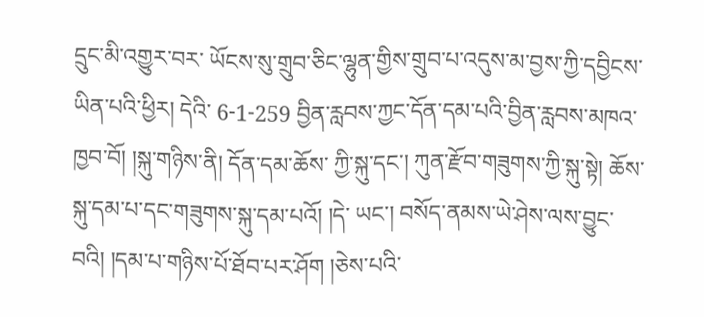དྲུང་མི་འགྱུར་བར་ ཡོངས་སུ་གྲུབ་ཅིང་ལྷུན་གྱིས་གྲུབ་པ་འདུས་མ་བྱས་ཀྱི་དབྱིངས་ཡིན་པའི་ཕྱིར། དེའི་ 6-1-259 བྱིན་རླབས་ཀྱང་དོན་དམ་པའི་བྱིན་རླབས་མཁའ་ཁྱབ་བོ། །སྐུ་གཉིས་ནི། དོན་དམ་ཆོས་ ཀྱི་སྐུ་དང་། ཀུན་རྫོབ་གཟུགས་ཀྱི་སྐུ་སྟེ། ཆོས་སྐུ་དམ་པ་དང་གཟུགས་སྐུ་དམ་པའོ། །དེ་ ཡང་། བསོད་ནམས་ཡེ་ཤེས་ལས་བྱུང་བའི། །དམ་པ་གཉིས་པོ་ཐོབ་པར་ཤོག །ཅེས་པའི་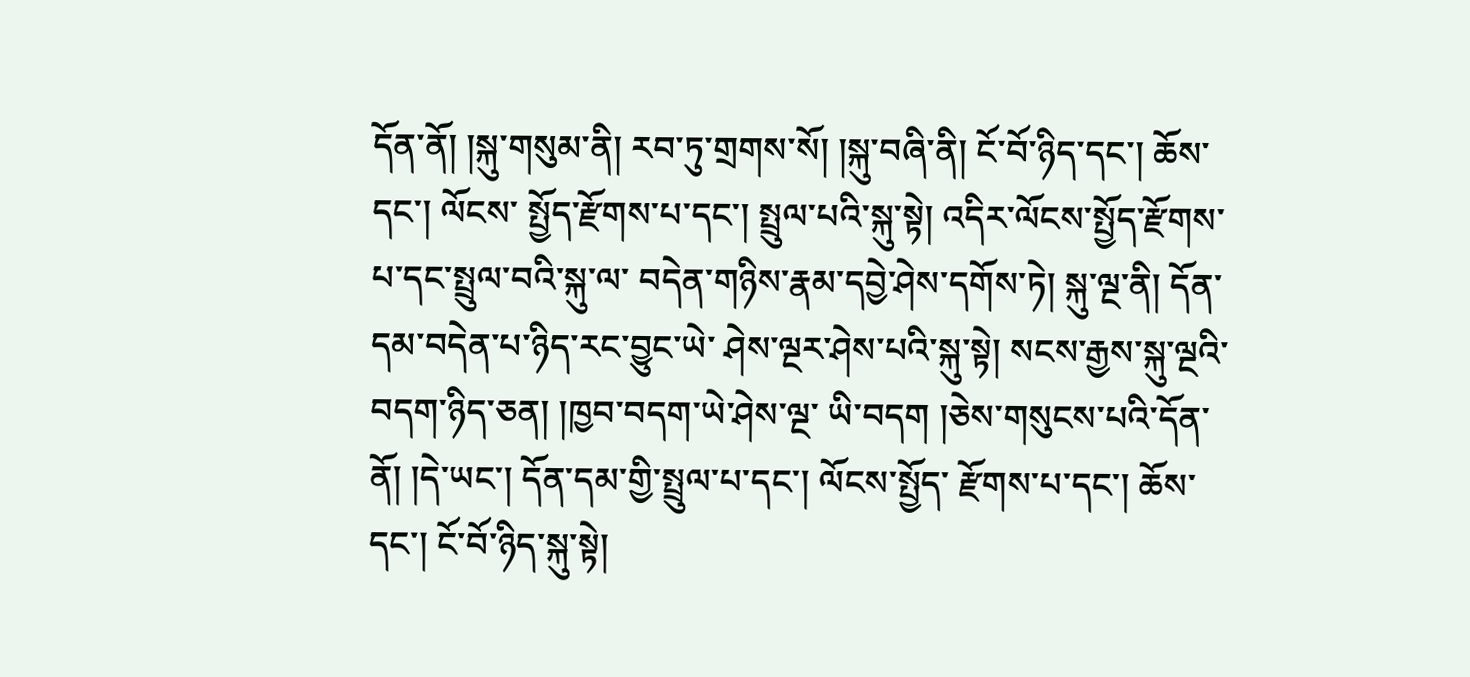དོན་ནོ། །སྐུ་གསུམ་ནི། རབ་ཏུ་གྲགས་སོ། །སྐུ་བཞི་ནི། ངོ་བོ་ཉིད་དང་། ཆོས་དང་། ལོངས་ སྤྱོད་རྫོགས་པ་དང་། སྤྲུལ་པའི་སྐུ་སྟེ། འདིར་ལོངས་སྤྱོད་རྫོགས་པ་དང་སྤྲུལ་བའི་སྐུ་ལ་ བདེན་གཉིས་རྣམ་དབྱེ་ཤེས་དགོས་ཏེ། སྐུ་ལྔ་ནི། དོན་དམ་བདེན་པ་ཉིད་རང་བྱུང་ཡེ་ ཤེས་ལྔར་ཤེས་པའི་སྐུ་སྟེ། སངས་རྒྱས་སྐུ་ལྔའི་བདག་ཉིད་ཅན། །ཁྱབ་བདག་ཡེ་ཤེས་ལྔ་ ཡི་བདག །ཅེས་གསུངས་པའི་དོན་ནོ། །དེ་ཡང་། དོན་དམ་གྱི་སྤྲུལ་པ་དང་། ལོངས་སྤྱོད་ རྫོགས་པ་དང་། ཆོས་དང་། ངོ་བོ་ཉིད་སྐུ་སྟེ།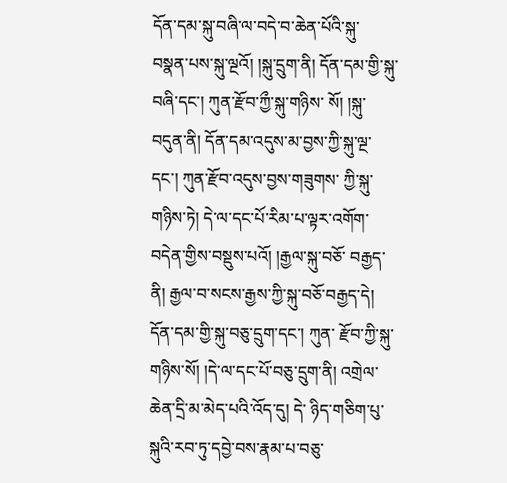དོན་དམ་སྐུ་བཞི་ལ་བདེ་བ་ཆེན་པོའི་སྐུ་ བསྣན་པས་སྐུ་ལྔའོ། །སྐུ་དྲུག་ནི། དོན་དམ་གྱི་སྐུ་བཞི་དང་། ཀུན་རྫོབ་ཀྱྀ་སྐུ་གཉིས་ སོ། །སྐུ་བདུན་ནི། དོན་དམ་འདུས་མ་བྱས་ཀྱི་སྐུ་ལྔ་དང་། ཀུན་རྫོབ་འདུས་བྱས་གཟུགས་ ཀྱི་སྐུ་གཉིས་ཏེ། དེ་ལ་དང་པོ་རིམ་པ་ལྟར་འགོག་བདེན་གྱིས་བསྡུས་པའོ། །རྒྱལ་སྐུ་བཅོ་ བརྒྱད་ནི། རྒྱལ་བ་སངས་རྒྱས་ཀྱི་སྐུ་བཅོ་བརྒྱད་དེ། དོན་དམ་གྱི་སྐུ་བཅུ་དྲུག་དང་། ཀུན་ རྫོབ་ཀྱི་སྐུ་གཉིས་སོ། །དེ་ལ་དང་པོ་བཅུ་དྲུག་ནི། འགྲེལ་ཆེན་དྲི་མ་མེད་པའི་འོད་དུ། དེ་ ཉིད་གཅིག་པུ་སྐུའི་རབ་ཏུ་དབྱེ་བས་རྣམ་པ་བཅུ་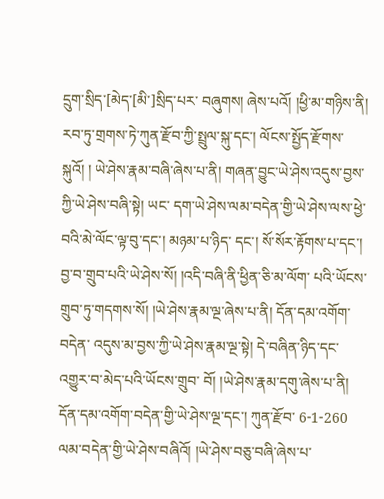དྲུག་སྲིད་[མེད་[མི་]སྲིད་པར་ བཞུགས། ཞེས་པའོ། །ཕྱི་མ་གཉིས་ནི། རབ་ཏུ་གྲགས་ཏེ་ཀུན་རྫོབ་ཀྱི་སྤྲུལ་སྐུ་དང་། ལོངས་སྤྱོད་རྫོགས་སྐུའོ། ། ཡེ་ཤེས་རྣམ་བཞི་ཞེས་པ་ནི། གཞན་བྱུང་ཡེ་ཤེས་འདུས་བྱས་ཀྱི་ཡེ་ཤེས་བཞི་སྟེ། ཡང་ དག་ཡེ་ཤེས་ལམ་བདེན་གྱི་ཡེ་ཤེས་ལས་ཕྱེ་བའི་མེ་ལོང་ལྟ་བུ་དང་། མཉམ་པ་ཉིད་ དང་། སོ་སོར་རྟོགས་པ་དང་། བྱ་བ་གྲུབ་པའི་ཡེ་ཤེས་སོ། །འདི་བཞི་ནི་ཕྱིན་ཅི་མ་ལོག་ པའི་ཡོངས་གྲུབ་ཏུ་གདགས་སོ། །ཡེ་ཤེས་རྣམ་ལྔ་ཞེས་པ་ནི། དོན་དམ་འགོག་བདེན་ འདུས་མ་བྱས་ཀྱི་ཡེ་ཤེས་རྣམ་ལྔ་སྟེ། དེ་བཞིན་ཉིད་དང་འགྱུར་བ་མེད་པའི་ཡོངས་གྲུབ་ བོ། །ཡེ་ཤེས་རྣམ་དགུ་ཞེས་པ་ནི། དོན་དམ་འགོག་བདེན་གྱི་ཡེ་ཤེས་ལྔ་དང་། ཀུན་རྫོབ་ 6-1-260 ལམ་བདེན་གྱི་ཡེ་ཤེས་བཞིའོ། །ཡེ་ཤེས་བཅུ་བཞི་ཞེས་པ་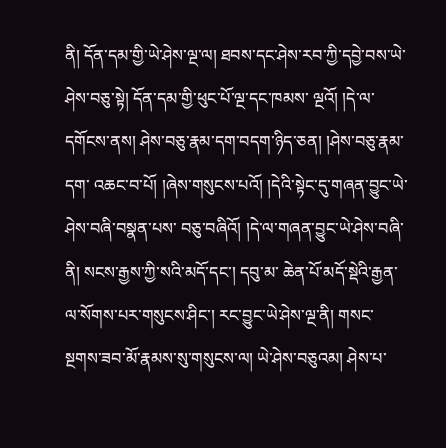ནི། དོན་དམ་གྱི་ཡེ་ཤེས་ལྔ་ལ། ཐབས་དང་ཤེས་རབ་ཀྱི་དབྱེ་བས་ཡེ་ཤེས་བཅུ་སྟེ། དོན་དམ་གྱི་ཕུང་པོ་ལྔ་དང་ཁམས་ ལྔའོ། །དེ་ལ་དགོངས་ནས། ཤེས་བཅུ་རྣམ་དག་བདག་ཉིད་ཅན། །ཤེས་བཅུ་རྣམ་དག་ འཆང་བ་པོ། །ཞེས་གསུངས་པའོ། །དེའི་སྟེང་དུ་གཞན་བྱུང་ཡེ་ཤེས་བཞི་བསྣན་པས་ བཅུ་བཞིའོ། །དེ་ལ་གཞན་བྱུང་ཡེ་ཤེས་བཞི་ནི། སངས་རྒྱས་ཀྱི་སའི་མདོ་དང་། དབུ་མ་ ཆེན་པོ་མདོ་སྡེའི་རྒྱན་ལ་སོགས་པར་གསུངས་ཤིང་། རང་བྱུང་ཡེ་ཤེས་ལྔ་ནི། གསང་ སྔགས་ཟབ་མོ་རྣམས་སུ་གསུངས་ལ། ཡེ་ཤེས་བཅུའམ། ཤེས་པ་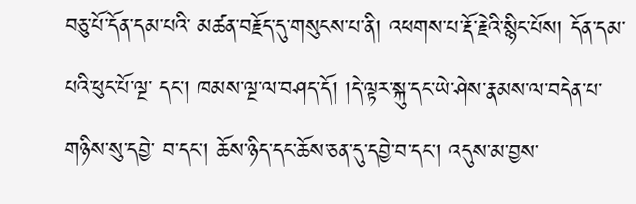བཅུ་པོ་དོན་དམ་པའི་ མཚན་བརྗོད་དུ་གསུངས་པ་ནི། འཕགས་པ་རྡོ་རྗེའི་སྙིང་པོས། དོན་དམ་པའི་ཕུང་པོ་ལྔ་ དང་། ཁམས་ལྔ་ལ་བཤད་དོ། །དེ་ལྟར་སྐུ་དང་ཡེ་ཤེས་རྣམས་ལ་བདེན་པ་གཉིས་སུ་དབྱེ་ བ་དང་། ཆོས་ཉིད་དང་ཆོས་ཅན་དུ་དབྱེ་བ་དང་། འདུས་མ་བྱས་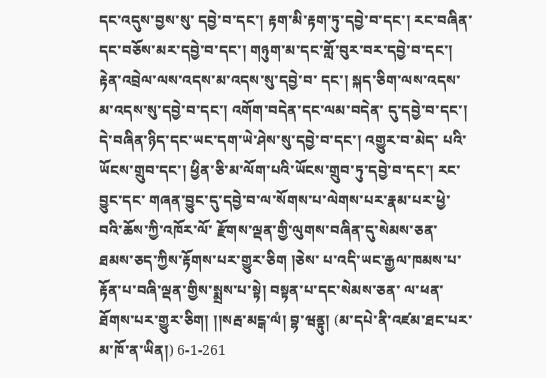དང་འདུས་བྱས་སུ་ དབྱེ་བ་དང་། རྟག་མི་རྟག་ཏུ་དབྱེ་བ་དང་། རང་བཞིན་དང་བཅོས་མར་དབྱེ་བ་དང་། གཉུག་མ་དང་གློ་བུར་བར་དབྱེ་བ་དང་། རྟེན་འབྲེལ་ལས་འདས་མ་འདས་སུ་དབྱེ་བ་ དང་། སྐད་ཅིག་ལས་འདས་མ་འདས་སུ་དབྱེ་བ་དང་། འགོག་བདེན་དང་ལམ་བདེན་ དུ་དབྱེ་བ་དང་། དེ་བཞིན་ཉིད་དང་ཡང་དག་ཡེ་ཤེས་སུ་དབྱེ་བ་དང་། འགྱུར་བ་མེད་ པའི་ཡོངས་གྲུབ་དང་། ཕྱིན་ཅི་མ་ལོག་པའི་ཡོངས་གྲུབ་ཏུ་དབྱེ་བ་དང་། རང་བྱུང་དང་ གཞན་བྱུང་དུ་དབྱེ་བ་ལ་སོགས་པ་ལེགས་པར་རྣམ་པར་ཕྱེ་བའི་ཆོས་ཀྱི་འཁོར་ལོ་ རྫོགས་ལྡན་གྱི་ལུགས་བཞིན་དུ་སེམས་ཅན་ཐམས་ཅད་ཀྱིས་རྟོགས་པར་གྱུར་ཅིག །ཅེས་ པ་འདི་ཡང་རྒྱལ་ཁམས་པ་རྟོན་པ་བཞི་ལྡན་གྱིས་སྨྲས་པ་སྟེ། བསྟན་པ་དང་སེམས་ཅན་ ལ་ཕན་ཐོགས་པར་གྱུར་ཅིག། །།སརྦ་མངྒ་ལཾ། བྷ་ཝནྟུ། (མ་དཔེ་ནི་འཛམ་ཐང་པར་མ་ཁོ་ན་ཡིན།) 6-1-261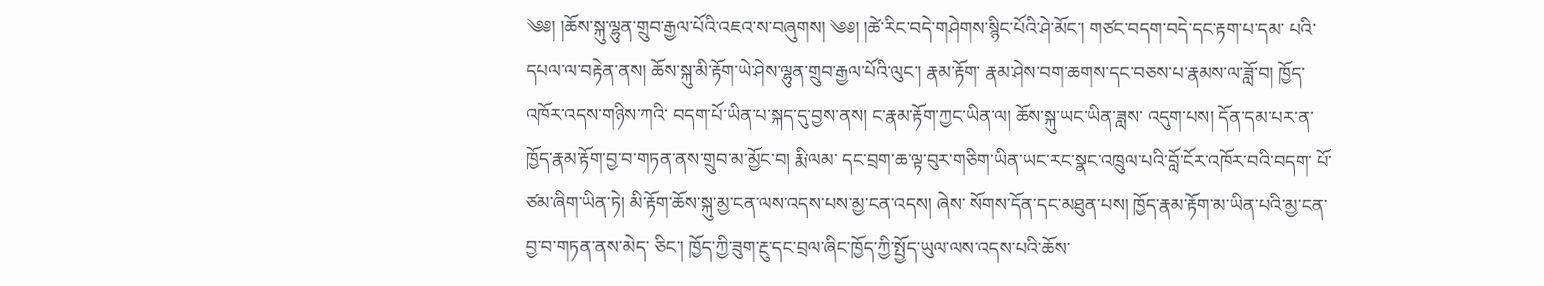༄༅། །ཆོས་སྐུ་ལྷུན་གྲུབ་རྒྱལ་པོའི་འཇའ་ས་བཞུགས། ༄༅། །ཚེ་རིང་བདེ་གཤེགས་སྙིང་པོའི་ཤེ་མོང་། གཙང་བདག་བདེ་དང་རྟག་པ་དམ་ པའི་དཔལ་ལ་བརྟེན་ནས། ཆོས་སྐུ་མི་རྟོག་ཡེ་ཤེས་ལྷུན་གྲུབ་རྒྱལ་པོའི་ལུང་། རྣམ་རྟོག་ རྣམ་ཤེས་བག་ཆགས་དང་བཅས་པ་རྣམས་ལ་ཟློ་བ། ཁྱོད་འཁོར་འདས་གཉིས་ཀའི་ བདག་པོ་ཡིན་པ་སྐད་དུ་བྱས་ནས། ང་རྣམ་རྟོག་ཀྱང་ཡིན་ལ། ཆོས་སྐུ་ཡང་ཡིན་ཟླས་ འདུག་པས། དོན་དམ་པར་ན་ཁྱོད་རྣམ་རྟོག་བྱ་བ་གཏན་ནས་གྲུབ་མ་མྱོང་བ། རྨི་ལམ་ དང་བྲག་ཆ་ལྟ་བུར་གཅིག་ཡིན་ཡང་རང་སྣང་འཁྲུལ་པའི་བློ་ངོར་འཁོར་བའི་བདག་ པོ་ཙམ་ཞིག་ཡིན་ཏེ། མི་རྟོག་ཆོས་སྐུ་མྱ་ངན་ལས་འདས་པས་མྱ་ངན་འདས། ཞེས་ སོགས་དོན་དང་མཐུན་པས། ཁྱོད་རྣམ་རྟོག་མ་ཡིན་པའི་མྱ་ངན་བྱ་བ་གཏན་ནས་མེད་ ཅིང་། ཁྱོད་ཀྱི་ཟུག་རྔུ་དང་བྲལ་ཞིང་ཁྱོད་ཀྱི་སྤྱོད་ཡུལ་ལས་འདས་པའི་ཆོས་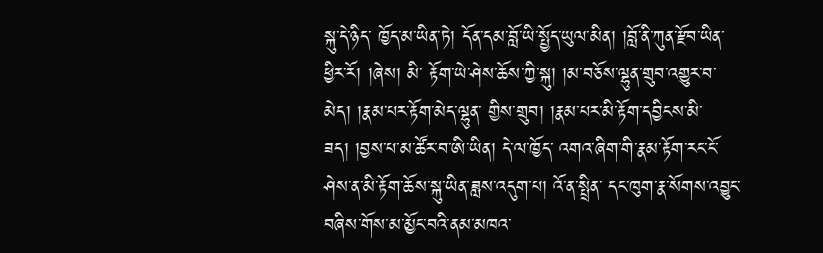སྐུ་དེ་ཉིད་ ཁྱོད་མ་ཡིན་ཏེ། དོན་དམ་བློ་ཡི་སྤྱོད་ཡུལ་མིན། །བློ་ནི་ཀུན་རྫོབ་ཡིན་ཕྱིར་རོ། །ཞེས། མི་ རྟོག་ཡེ་ཤེས་ཆོས་ཀྱི་སྐུ། །མ་བཅོས་ལྷུན་གྲུབ་འགྱུར་བ་མེད། །རྣམ་པར་རྟོག་མེད་ལྷུན་ གྱིས་གྲུབ། །རྣམ་པར་མི་རྟོག་དབྱིངས་མི་ཟད། །བྱས་པ་མ་ཚོར་བ་ཨི་ཡིན། དེ་ལ་ཁྱོད་ འགའ་ཞིག་གི་རྣམ་རྟོག་རང་ངོ་ཤེས་ན་མི་རྟོག་ཆོས་སྐུ་ཡིན་ཟླས་འདུག་པ། འོ་ན་སྤྲིན་ དང་ཁུག་རྣ་སོགས་འབྱུང་བཞིས་གོས་མ་མྱོང་བའི་ནམ་མཁའ་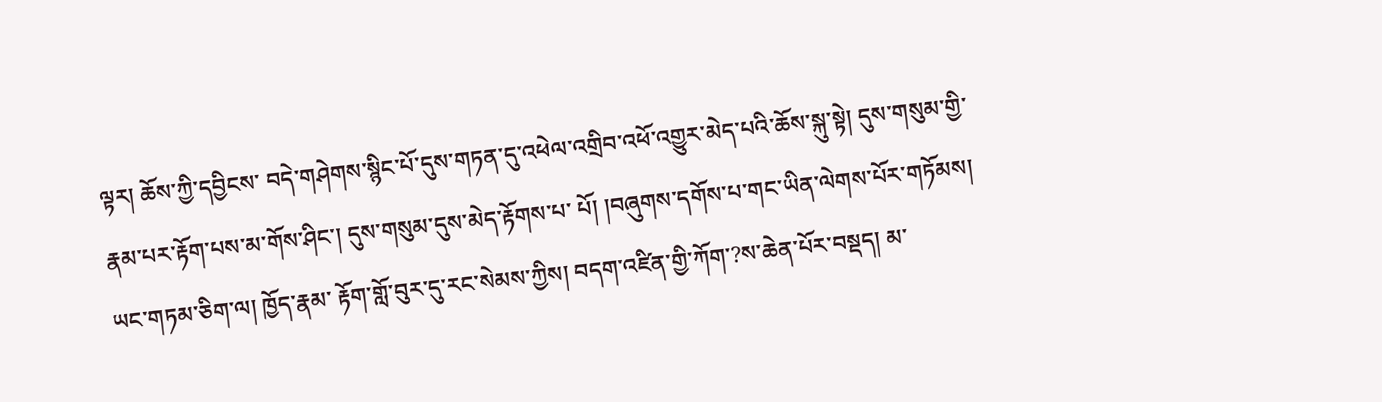ལྟར། ཆོས་ཀྱི་དབྱིངས་ བདེ་གཤེགས་སྙིང་པོ་དུས་གཏན་དུ་འཕེལ་འགྲིབ་འཕོ་འགྱུར་མེད་པའི་ཆོས་སྐུ་སྟེ། དུས་གསུམ་གྱི་རྣམ་པར་རྟོག་པས་མ་གོས་ཤིང་། དུས་གསུམ་དུས་མེད་རྟོགས་པ་ པོ། །བཞུགས་དགོས་པ་གང་ཡིན་ལེགས་པོར་གཏོམས། ཡང་གཏམ་ཅིག་ལ། ཁྱོད་རྣམ་ རྟོག་གློ་བུར་དུ་རང་སེམས་ཀྱིས། བདག་འཛིན་གྱི་ཀོག་?ས་ཆེན་པོར་བསྡད། མ་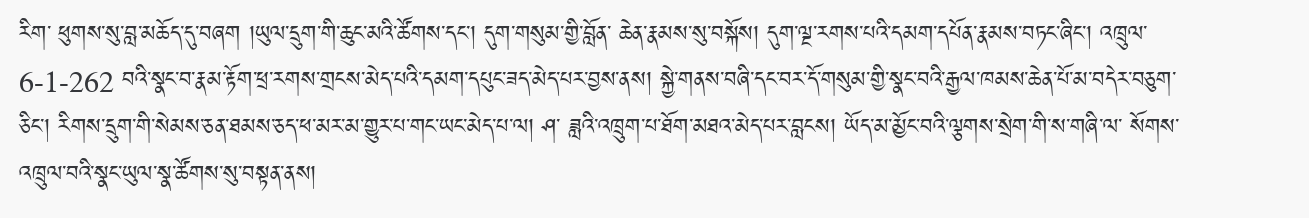རིག་ ཕུགས་སུ་བླ་མཆོད་དུ་བཞག །ཡུལ་དྲུག་གི་ཆུང་མའི་ཚོགས་དང་། དུག་གསུམ་གྱི་བློན་ ཆེན་རྣམས་སུ་བསྐོས། དུག་ལྔ་རགས་པའི་དམག་དཔོན་རྣམས་བཏང་ཞིང་། འཁྲུལ་ 6-1-262 བའི་སྣང་བ་རྣམ་རྟོག་ཕྲ་རགས་གྲངས་མེད་པའི་དམག་དཔུང་ཟད་མེད་པར་བྱས་ནས། སྐྱེ་གནས་བཞི་དང་བར་དོ་གསུམ་གྱི་སྣང་བའི་རྒྱལ་ཁམས་ཆེན་པོ་མ་བདེར་བཅུག་ ཅིང་། རིགས་དྲུག་གི་སེམས་ཅན་ཐམས་ཅད་ཕ་མར་མ་གྱུར་པ་གང་ཡང་མེད་པ་ལ། ཤ་ ཟླའི་འཁྲུག་པ་ཐོག་མཐའ་མེད་པར་བླངས། ཡོད་མ་མྱོང་བའི་ལྕགས་སྲེག་གི་ས་གཞི་ལ་ སོགས་འཁྲུལ་བའི་སྣང་ཡུལ་སྣ་ཚོགས་སུ་བསྟན་ནས།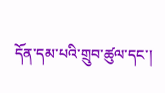དོན་དམ་པའི་གྲུབ་ཚུལ་དང་།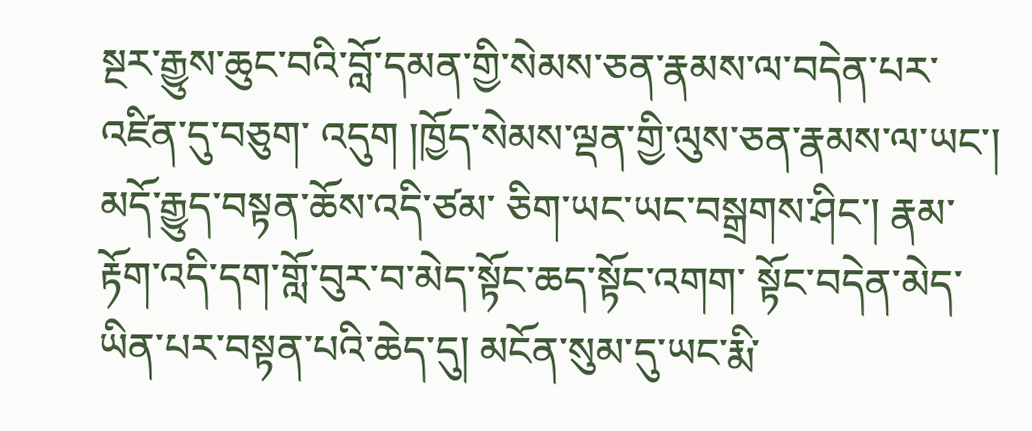སྔར་རྒྱུས་ཆུང་བའི་བློ་དམན་གྱི་སེམས་ཅན་རྣམས་ལ་བདེན་པར་འཛིན་དུ་བཅུག་ འདུག །ཁྱོད་སེམས་ལྡན་གྱི་ལུས་ཅན་རྣམས་ལ་ཡང་། མདོ་རྒྱུད་བསྟན་ཆོས་འདི་ཙམ་ ཅིག་ཡང་ཡང་བསྒྲགས་ཤིང་། རྣམ་རྟོག་འདི་དག་གློ་བུར་བ་མེད་སྟོང་ཆད་སྟོང་འགག་ སྟོང་བདེན་མེད་ཡིན་པར་བསྟན་པའི་ཆེད་དུ། མངོན་སུམ་དུ་ཡང་རྨི་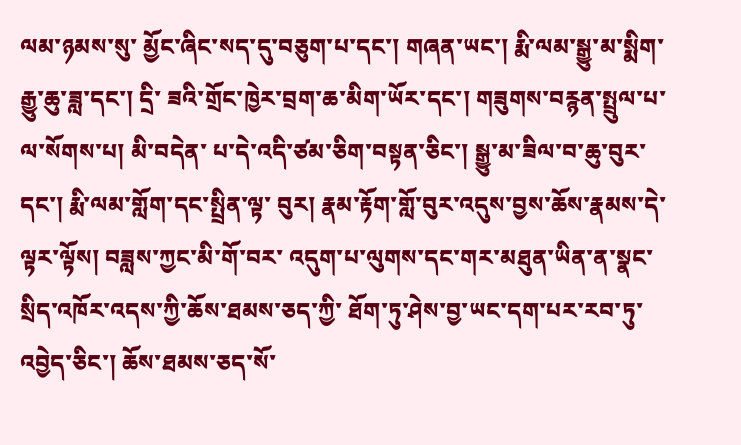ལམ་ཉམས་སུ་ མྱོང་ཞིང་སད་དུ་བཅུག་པ་དང་། གཞན་ཡང་། རྨི་ལམ་སྒྱུ་མ་སྨིག་རྒྱུ་ཆུ་ཟླ་དང་། དྲི་ ཟའི་གྲོང་ཁྱེར་བྲག་ཆ་མིག་ཡོར་དང་། གཟུགས་བརྙན་སྤྲུལ་པ་ལ་སོགས་པ། མི་བདེན་ པ་དེ་འདི་ཙམ་ཅིག་བསྟན་ཅིང་། སྒྱུ་མ་ཟིལ་བ་ཆུ་བུར་དང་། རྨི་ལམ་གློག་དང་སྤྲིན་ལྟ་ བུར། རྣམ་རྟོག་གློ་བུར་འདུས་བྱས་ཆོས་རྣམས་དེ་ལྟར་ལྟོས། བཟླས་ཀྱང་མི་གོ་བར་ འདུག་པ་ལུགས་དང་གར་མཐུན་ཡིན་ན་སྣང་སྲིད་འཁོར་འདས་ཀྱི་ཆོས་ཐམས་ཅད་ཀྱི་ ཐོག་ཏུ་ཤེས་བྱ་ཡང་དག་པར་རབ་ཏུ་འབྱེད་ཅིང་། ཆོས་ཐམས་ཅད་སོ་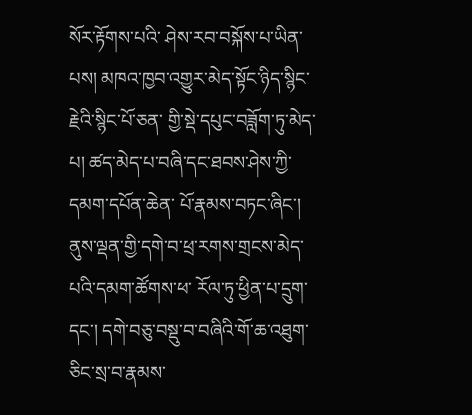སོར་རྟོགས་པའི་ ཤེས་རབ་བསྐོས་པ་ཡིན་པས། མཁའ་ཁྱབ་འགྱུར་མེད་སྟོང་ཉིད་སྙིང་རྗེའི་སྙིང་པོ་ཅན་ གྱི་སྡེ་དཔུང་བཟློག་ཏུ་མེད་པ། ཚད་མེད་པ་བཞི་དང་ཐབས་ཤེས་ཀྱི་དམག་དཔོན་ཆེན་ པོ་རྣམས་བཏང་ཞིང་། ནུས་ལྡན་གྱི་དགེ་བ་ཕྲ་རགས་གྲངས་མེད་པའི་དམག་ཚོགས་ཕ་ རོལ་ཏུ་ཕྱིན་པ་དྲུག་དང་། དགེ་བཅུ་བསྡུ་བ་བཞིའི་གོ་ཆ་འཐུག་ཅིང་སྲ་བ་རྣམས་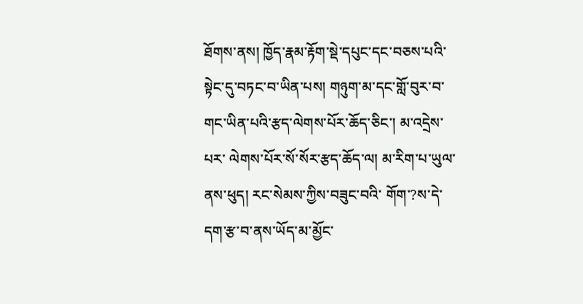ཐོགས་ནས། ཁྱོད་རྣམ་རྟོག་སྡེ་དཔུང་དང་བཅས་པའི་སྟེང་དུ་བཏང་བ་ཡིན་པས། གཉུག་མ་དང་གློ་བུར་བ་གང་ཡིན་པའི་རྩད་ལེགས་པོར་ཆོད་ཅིང་། མ་འདྲེས་པར་ ལེགས་པོར་སོ་སོར་རྩད་ཆོད་ལ། མ་རིག་པ་ཡུལ་ནས་ཕུད། རང་སེམས་ཀྱིས་བཟུང་བའི་ གོག་?ས་དེ་དག་རྩ་བ་ནས་ཡོད་མ་མྱོང་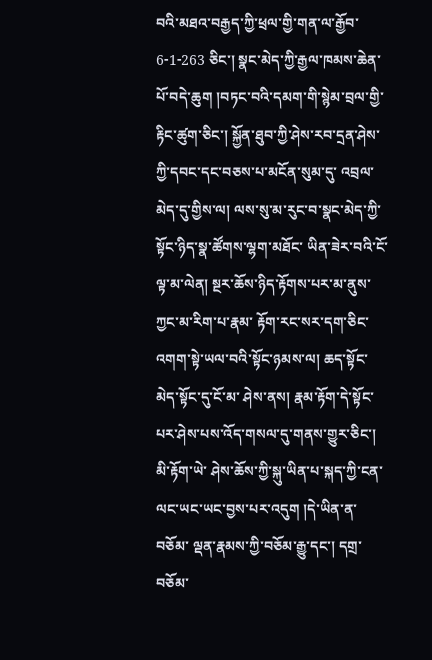བའི་མཐའ་བརྒྱད་ཀྱི་ཕྲལ་གྱི་གན་ལ་རྒྱོབ་ 6-1-263 ཅིང་། སྣང་མེད་ཀྱི་རྒྱལ་ཁམས་ཆེན་པོ་བདེ་ཆུག །བཏང་བའི་དམག་གི་སྙེམ་བྲལ་གྱི་ རྟིང་ཚུག་ཅིང་། སྐྱོན་ཐུབ་ཀྱི་ཤེས་རབ་དྲན་ཤེས་ཀྱི་དབང་དང་བཅས་པ་མངོན་སུམ་དུ་ འབྲལ་མེད་དུ་གྱིས་ལ། ལས་སུ་མ་རུང་བ་སྣང་མེད་ཀྱི་སྟོང་ཉིད་སྣ་ཚོགས་ལྷག་མཐོང་ ཡིན་ཟེར་བའི་ངོ་ལྟ་མ་ལེན། སྔར་ཆོས་ཉིད་རྟོགས་པར་མ་ནུས་ཀྱང་མ་རིག་པ་རྣམ་ རྟོག་རང་སར་དག་ཅིང་འགག་སྟེ་ཡལ་བའི་སྟོང་ཉམས་ལ། ཆད་སྟོང་མེད་སྟོང་དུ་ངོ་མ་ ཤེས་ནས། རྣམ་རྟོག་དེ་སྟོང་པར་ཤེས་པས་འོད་གསལ་དུ་གནས་གྱུར་ཅིང་། མི་རྟོག་ཡེ་ ཤེས་ཆོས་ཀྱི་སྐུ་ཡིན་པ་སྐད་ཀྱི་ངན་ལང་ཡང་ཡང་བྱས་པར་འདུག །དེ་ཡིན་ན་བཅོམ་ ལྡན་རྣམས་ཀྱི་བཅོམ་རྒྱུ་དང་། དགྲ་བཅོམ་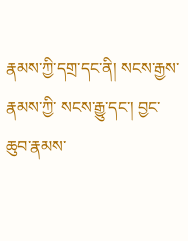རྣམས་ཀྱི་དགྲ་དང་ནི། སངས་རྒྱས་རྣམས་ཀྱི་ སངས་རྒྱུ་དང་། བྱང་ཆུབ་རྣམས་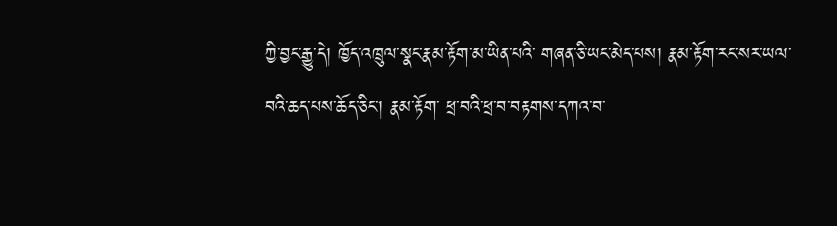ཀྱི་བྱང་རྒྱུ་དེ། ཁྱོད་འཁྲུལ་སྣང་རྣམ་རྟོག་མ་ཡིན་པའི་ གཞན་ཅི་ཡང་མེད་པས། རྣམ་རྟོག་རང་སར་ཡལ་བའི་ཆད་པས་ཆོད་ཅིང་། རྣམ་རྟོག་ ཕྲ་བའི་ཕྲ་བ་བརྟགས་དཀའ་བ་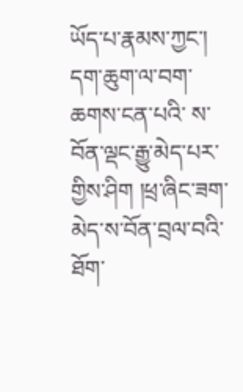ཡོད་པ་རྣམས་ཀྱང་། དག་ཆུག་ལ་བག་ཆགས་ངན་པའི་ ས་བོན་ལྡང་རྒྱུ་མེད་པར་གྱིས་ཤིག །ཕྲ་ཞིང་ཟག་མེད་ས་བོན་བྲལ་བའི་ཐོག་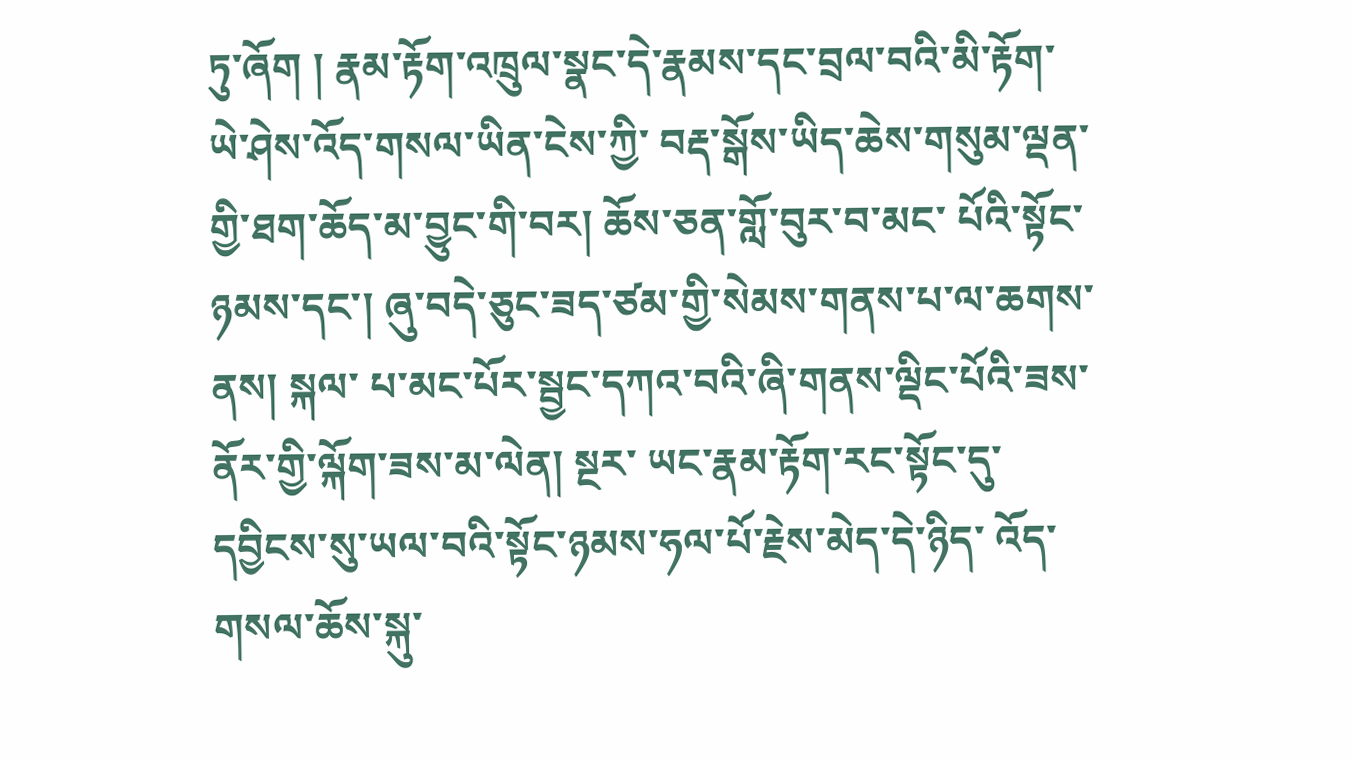ཏུ་ཞོག ། རྣམ་རྟོག་འཁྲུལ་སྣང་དེ་རྣམས་དང་བྲལ་བའི་མི་རྟོག་ཡེ་ཤེས་འོད་གསལ་ཡིན་ངེས་ཀྱི་ བརྡ་སྒོས་ཡིད་ཆེས་གསུམ་ལྡན་གྱི་ཐག་ཆོད་མ་བྱུང་གི་བར། ཆོས་ཅན་གློ་བུར་བ་མང་ པོའི་སྟོང་ཉམས་དང་། ཞུ་བདེ་ཅུང་ཟད་ཙམ་གྱི་སེམས་གནས་པ་ལ་ཆགས་ནས། སྐལ་ པ་མང་པོར་སྦྱང་དཀའ་བའི་ཞི་གནས་ལྡིང་པོའི་ཟས་ནོར་གྱི་ལྐོག་ཟས་མ་ལེན། སྔར་ ཡང་རྣམ་རྟོག་རང་སྟོང་དུ་དབྱིངས་སུ་ཡལ་བའི་སྟོང་ཉམས་ཧལ་པོ་རྗེས་མེད་དེ་ཉིད་ འོད་གསལ་ཆོས་སྐུ་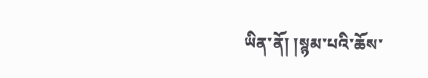ཡིན་ནོ། །སྙམ་པའི་ཆོས་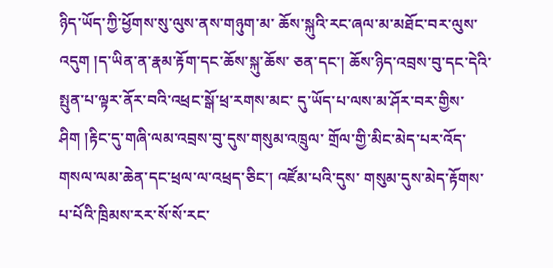ཉིད་ཡོད་ཀྱི་ཕྱོགས་སུ་ལུས་ནས་གཉུག་མ་ ཆོས་སྐུའི་རང་ཞལ་མ་མཐོང་བར་ལུས་འདུག །ད་ཡིན་ན་རྣམ་རྟོག་དང་ཆོས་སྐུ་ཆོས་ ཅན་དང་། ཆོས་ཉིད་འབྲས་བུ་དང་དེའི་སྤུན་པ་ལྟར་ནོར་བའི་འཕྲང་སྒོ་ཕྲ་རགས་མང་ དུ་ཡོད་པ་ལས་མ་ཤོར་བར་གྱིས་ཤིག །རྟིང་དུ་གཞི་ལམ་འབྲས་བུ་དུས་གསུམ་འཁྲུལ་ གྲོལ་གྱི་མིང་མེད་པར་འོད་གསལ་ལམ་ཆེན་དང་ཕྲལ་ལ་འཕྲད་ཅིང་། འཛོམ་པའི་དུས་ གསུམ་དུས་མེད་རྟོགས་པ་པོའི་ཁྲིམས་རར་སོ་སོ་རང་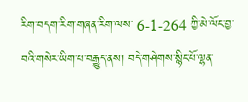རིག་བདག་རིག་གཞན་རིག་ལས་ 6-1-264 ཀྱི་མེ་ལོང་བྱ་བའི་གསེར་ཡིག་པ་བརྒྱུད་ནས། བདེ་གཤེགས་སྙིང་པོ་ལྷན་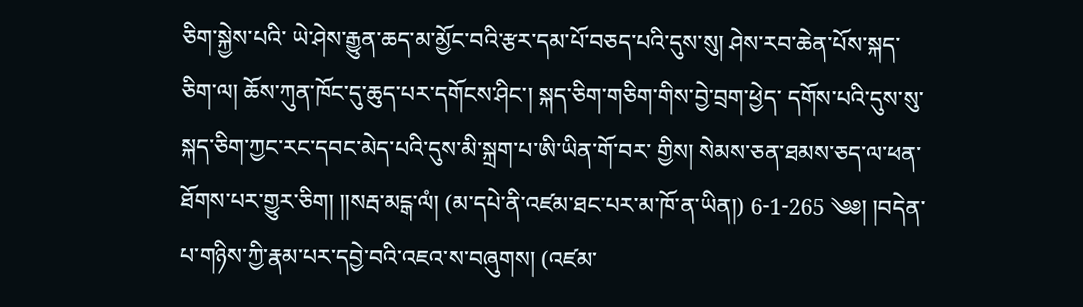ཅིག་སྐྱེས་པའི་ ཡེ་ཤེས་རྒྱུན་ཆད་མ་མྱོང་བའི་རྩར་དམ་པོ་བཅད་པའི་དུས་སུ། ཤེས་རབ་ཆེན་པོས་སྐད་ ཅིག་ལ། ཆོས་ཀུན་ཁོང་དུ་ཆུད་པར་དགོངས་ཤིང་། སྐད་ཅིག་གཅིག་གིས་བྱེ་བྲག་ཕྱེད་ དགོས་པའི་དུས་སུ་སྐད་ཅིག་ཀྱང་རང་དབང་མེད་པའི་དུས་མི་སྐྲག་པ་ཨི་ཡིན་གོ་བར་ གྱིས། སེམས་ཅན་ཐམས་ཅད་ལ་ཕན་ཐོགས་པར་གྱུར་ཅིག། །།སརྦ་མངྒ་ལཾ། (མ་དཔེ་ནི་འཛམ་ཐང་པར་མ་ཁོ་ན་ཡིན།) 6-1-265 ༄༅། །བདེན་པ་གཉིས་ཀྱི་རྣམ་པར་དབྱེ་བའི་འཇའ་ས་བཞུགས། (འཛམ་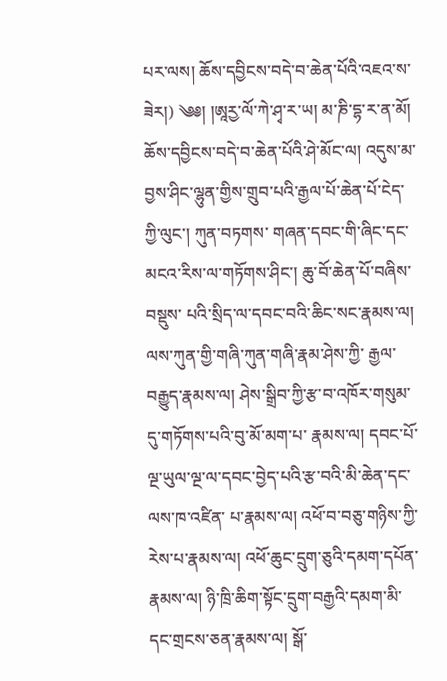པར་ལས། ཆོས་དབྱིངས་བདེ་བ་ཆེན་པོའི་འཇའ་ས་ཟེར།) ༄༅། །ཨཱརྱ་ལོ་ཀེ་ཤྭ་ར་ཡ། མ་ཎི་དྷ་ར་ན་མོ། ཆོས་དབྱིངས་བདེ་བ་ཆེན་པོའི་ཤེ་མོང་ལ། འདུས་མ་བྱས་ཤིང་ལྷུན་གྱིས་གྲུབ་པའི་རྒྱལ་པོ་ཆེན་པོ་ངེད་ཀྱི་ལུང་། ཀུན་བཏགས་ གཞན་དབང་གི་ཞིང་དང་མངའ་རིས་ལ་གཏོགས་ཤིང་། ཆུ་བོ་ཆེན་པོ་བཞིས་བསྡུས་ པའི་སྲིད་ལ་དབང་བའི་ཆིང་སང་རྣམས་ལ། ལས་ཀུན་གྱི་གཞི་ཀུན་གཞི་རྣམ་ཤེས་ཀྱི་ རྒྱལ་བརྒྱུད་རྣམས་ལ། ཤེས་སྒྲིབ་ཀྱི་རྩ་བ་འཁོར་གསུམ་དུ་གཏོགས་པའི་བུ་མོ་མག་པ་ རྣམས་ལ། དབང་པོ་ལྔ་ཡུལ་ལྔ་ལ་དབང་བྱེད་པའི་རྩ་བའི་མི་ཆེན་དང་ལས་ཁ་འཛིན་ པ་རྣམས་ལ། འཕོ་བ་བཅུ་གཉིས་ཀྱི་རེས་པ་རྣམས་ལ། འཕོ་ཆུང་དྲུག་ཅུའི་དམག་དཔོན་ རྣམས་ལ། ཉི་ཁྲི་ཆིག་སྟོང་དྲུག་བརྒྱའི་དམག་མི་དང་གྲངས་ཅན་རྣམས་ལ། སྒོ་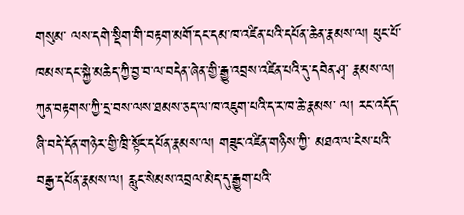གསུམ་ ལས་དགེ་སྡིག་གི་བརྟག་མགོ་དང་དམ་ཁ་འཛིན་པའི་དཔོན་ཆེན་རྣམས་ལ། ཕུང་པོ་ ཁམས་དང་སྐྱེ་མཆེད་ཀྱི་བྱ་བ་ལ་བདེན་ཞེན་གྱི་རྒྱུ་འབྲས་འཛིན་པའི་དུ་དབེན་ཤྭ་ རྣམས་ལ། ཀུན་བརྟགས་ཀྱི་དྲ་བས་ལས་ཐམས་ཅད་ལ་ཁ་འཇུག་པའི་ད་ར་ཁ་ཆེ་རྣམས་ ལ། རང་འདོད་ཞི་བདེ་དོན་གཉེར་གྱི་ཁྲི་སྟོང་དཔོན་རྣམས་ལ། གཟུང་འཛིན་གཉིས་ཀྱི་ མཐའ་ལ་ངེས་པའི་བརྒྱ་དཔོན་རྣམས་ལ། རླུང་སེམས་འབྲལ་མེད་དུ་རྒྱུག་པའི་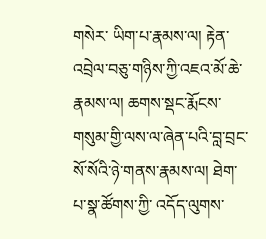གསེར་ ཡིག་པ་རྣམས་ལ། རྟེན་འབྲེལ་བཅུ་གཉིས་ཀྱི་འཇའ་མོ་ཆེ་རྣམས་ལ། ཆགས་སྡང་རྨོངས་ གསུམ་གྱི་ལས་ལ་ཞེན་པའི་བླ་བྲང་སོ་སོའི་ཉེ་གནས་རྣམས་ལ། ཐེག་པ་སྣ་ཚོགས་ཀྱི་ འདོད་ལུགས་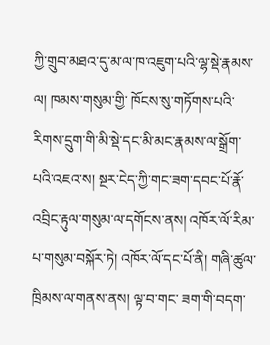ཀྱི་གྲུབ་མཐའ་དུ་མ་ལ་ཁ་འཇུག་པའི་ལྷ་སྡེ་རྣམས་ལ། ཁམས་གསུམ་གྱི་ ཁོངས་སུ་གཏོགས་པའི་རིགས་དྲུག་གི་མི་སྡེ་དང་མི་མང་རྣམས་ལ་སྒྲོག་པའི་འཇའ་ས། སྔར་ངེད་ཀྱི་གང་ཟག་དབང་པོ་རྣོ་འབྲིང་རྟུལ་གསུམ་ལ་དགོངས་ནས། འཁོར་ལོ་རིམ་ པ་གསུམ་བསྐོར་ཏེ། འཁོར་ལོ་དང་པོ་ནི། གཞི་ཚུལ་ཁྲིམས་ལ་གནས་ནས། ལྟ་བ་གང་ ཟག་གི་བདག་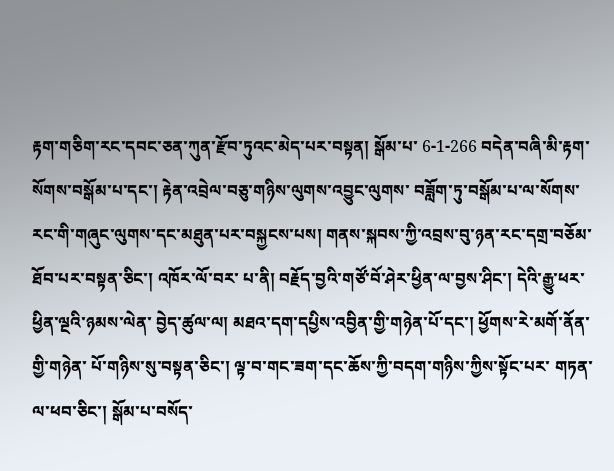རྟག་གཅིག་རང་དབང་ཅན་ཀུན་རྫོབ་ཏུའང་མེད་པར་བསྟན། སྒོམ་པ་ 6-1-266 བདེན་བཞི་མི་རྟག་སོགས་བསྒོམ་པ་དང་། རྟེན་འབྲེལ་བཅུ་གཉིས་ལུགས་འབྱུང་ལུགས་ བཟློག་ཏུ་བསྒོམ་པ་ལ་སོགས་རང་གི་གཞུང་ལུགས་དང་མཐུན་པར་བསྐྱངས་པས། གནས་སྐབས་ཀྱི་འབྲས་བུ་ཉན་རང་དགྲ་བཅོམ་ཐོབ་པར་བསྟན་ཅིང་། འཁོར་ལོ་བར་ པ་ནི། བརྗོད་བྱའི་གཙོ་བོ་ཤེར་ཕྱིན་ལ་བྱས་ཤིང་། དེའི་རྒྱུ་ཕར་ཕྱིན་ལྔའི་ཉམས་ལེན་ བྱེད་ཚུལ་ལ། མཐའ་དག་དཔྱིས་འབྱིན་གྱི་གཉེན་པོ་དང་། ཕྱོགས་རེ་མགོ་ནོན་གྱི་གཉེན་ པོ་གཉིས་སུ་བསྟན་ཅིང་། ལྟ་བ་གང་ཟག་དང་ཆོས་ཀྱི་བདག་གཉིས་ཀྱིས་སྟོང་པར་ གཏན་ལ་ཕབ་ཅིང་། སྒོམ་པ་བསོད་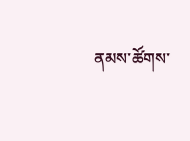ནམས་ཚོགས་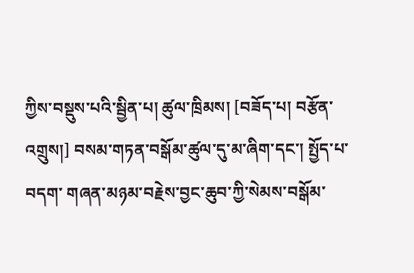ཀྱིས་བསྡུས་པའི་སྦྱིན་པ། ཚུལ་ཁྲིམས། [བཟོད་པ། བརྩོན་འགྲུས།] བསམ་གཏན་བསྒོམ་ཚུལ་དུ་མ་ཞིག་དང་། སྤྱོད་པ་བདག་ གཞན་མཉམ་བརྗེས་བྱང་ཆུབ་ཀྱི་སེམས་བསྒོམ་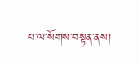པ་ལ་སོགས་བསྟན་ནས།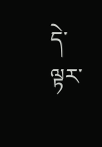དེ་ལྟར་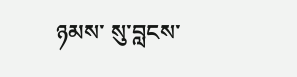ཉམས་ སུ་བླངས་